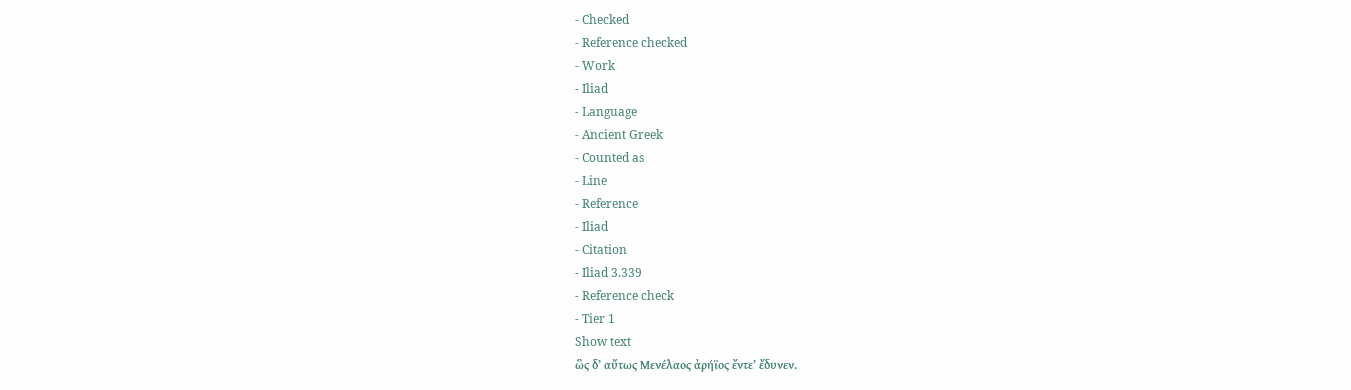- Checked
- Reference checked
- Work
- Iliad
- Language
- Ancient Greek
- Counted as
- Line
- Reference
- Iliad
- Citation
- Iliad 3.339
- Reference check
- Tier 1
Show text
ὣς δʼ αὔτως Μενέλαος ἀρήϊος ἔντεʼ ἔδυνεν.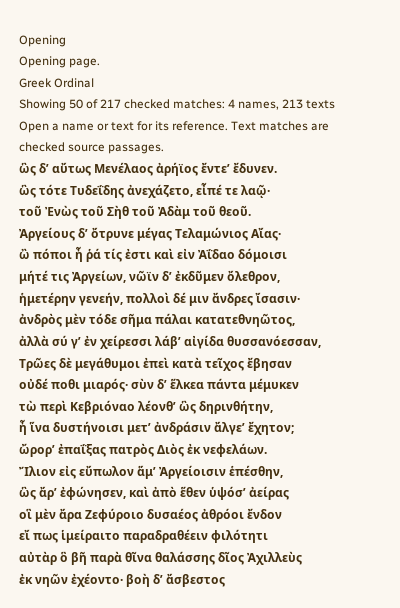Opening
Opening page.
Greek Ordinal
Showing 50 of 217 checked matches: 4 names, 213 texts
Open a name or text for its reference. Text matches are checked source passages.
ὣς δʼ αὔτως Μενέλαος ἀρήϊος ἔντεʼ ἔδυνεν.
ὣς τότε Τυδεΐδης ἀνεχάζετο, εἶπέ τε λαῷ·
τοῦ Ἐνὼς τοῦ Σὴθ τοῦ Ἀδὰμ τοῦ θεοῦ.
Ἀργείους δʼ ὄτρυνε μέγας Τελαμώνιος Αἴας·
ὢ πόποι ἦ ῥά τίς ἐστι καὶ εἰν Ἀΐδαο δόμοισι
μήτέ τις Ἀργείων, νῶϊν δʼ ἐκδῦμεν ὄλεθρον,
ἡμετέρην γενεήν, πολλοὶ δέ μιν ἄνδρες ἴσασιν·
ἀνδρὸς μὲν τόδε σῆμα πάλαι κατατεθνηῶτος,
ἀλλὰ σύ γʼ ἐν χείρεσσι λάβʼ αἰγίδα θυσσανόεσσαν,
Τρῶες δὲ μεγάθυμοι ἐπεὶ κατὰ τεῖχος ἔβησαν
οὐδέ ποθι μιαρός· σὺν δʼ ἕλκεα πάντα μέμυκεν
τὼ περὶ Κεβριόναο λέονθʼ ὣς δηρινθήτην,
ἦ ἵνα δυστήνοισι μετʼ ἀνδράσιν ἄλγεʼ ἔχητον;
ὤρορʼ ἐπαΐξας πατρὸς Διὸς ἐκ νεφελάων.
Ἴλιον εἰς εὔπωλον ἅμʼ Ἀργείοισιν ἑπέσθην,
ὣς ἄρʼ ἐφώνησεν, καὶ ἀπὸ ἕθεν ὑψόσʼ ἀείρας
οἳ μὲν ἄρα Ζεφύροιο δυσαέος ἀθρόοι ἔνδον
εἴ πως ἱμείραιτο παραδραθέειν φιλότητι
αὐτὰρ ὃ βῆ παρὰ θῖνα θαλάσσης δῖος Ἀχιλλεὺς
ἐκ νηῶν ἐχέοντο· βοὴ δʼ ἄσβεστος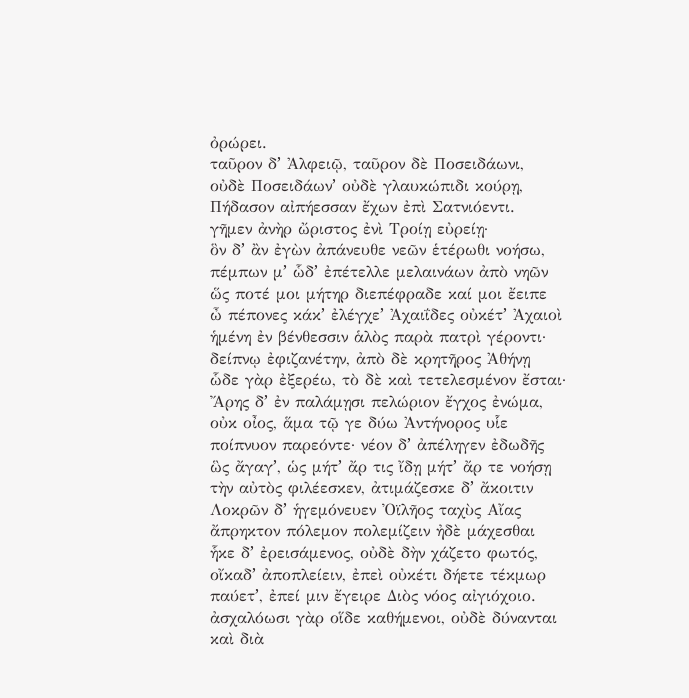ὀρώρει.
ταῦρον δʼ Ἀλφειῷ, ταῦρον δὲ Ποσειδάωνι,
οὐδὲ Ποσειδάωνʼ οὐδὲ γλαυκώπιδι κούρῃ,
Πήδασον αἰπήεσσαν ἔχων ἐπὶ Σατνιόεντι.
γῆμεν ἀνὴρ ὤριστος ἐνὶ Τροίῃ εὐρείῃ·
ὃν δʼ ἂν ἐγὼν ἀπάνευθε νεῶν ἑτέρωθι νοήσω,
πέμπων μʼ ὧδʼ ἐπέτελλε μελαινάων ἀπὸ νηῶν
ὥς ποτέ μοι μήτηρ διεπέφραδε καί μοι ἔειπε
ὦ πέπονες κάκʼ ἐλέγχεʼ Ἀχαιΐδες οὐκέτʼ Ἀχαιοὶ
ἡμένη ἐν βένθεσσιν ἁλὸς παρὰ πατρὶ γέροντι·
δείπνῳ ἐφιζανέτην, ἀπὸ δὲ κρητῆρος Ἀθήνῃ
ὧδε γὰρ ἐξερέω, τὸ δὲ καὶ τετελεσμένον ἔσται·
Ἄρης δʼ ἐν παλάμῃσι πελώριον ἔγχος ἐνώμα,
οὐκ οἶος, ἅμα τῷ γε δύω Ἀντήνορος υἷε
ποίπνυον παρεόντε· νέον δʼ ἀπέληγεν ἐδωδῆς
ὣς ἄγαγʼ, ὡς μήτʼ ἄρ τις ἴδῃ μήτʼ ἄρ τε νοήσῃ
τὴν αὐτὸς φιλέεσκεν, ἀτιμάζεσκε δʼ ἄκοιτιν
Λοκρῶν δʼ ἡγεμόνευεν Ὀϊλῆος ταχὺς Αἴας
ἄπρηκτον πόλεμον πολεμίζειν ἠδὲ μάχεσθαι
ἧκε δʼ ἐρεισάμενος, οὐδὲ δὴν χάζετο φωτός,
οἴκαδʼ ἀποπλείειν, ἐπεὶ οὐκέτι δήετε τέκμωρ
παύετʼ, ἐπεί μιν ἔγειρε Διὸς νόος αἰγιόχοιο.
ἀσχαλόωσι γὰρ οἵδε καθήμενοι, οὐδὲ δύνανται
καὶ διὰ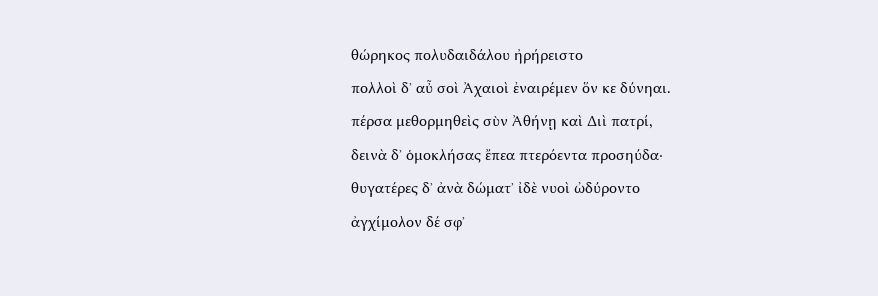θώρηκος πολυδαιδάλου ἠρήρειστο
πολλοὶ δʼ αὖ σοὶ Ἀχαιοὶ ἐναιρέμεν ὅν κε δύνηαι.
πέρσα μεθορμηθεὶς σὺν Ἀθήνῃ καὶ Διὶ πατρί,
δεινὰ δʼ ὁμοκλήσας ἔπεα πτερόεντα προσηύδα·
θυγατέρες δʼ ἀνὰ δώματʼ ἰδὲ νυοὶ ὠδύροντο
ἀγχίμολον δέ σφʼ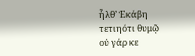ἦλθʼ Ἑκάβη τετιηότι θυμῷ
οὐ γάρ κε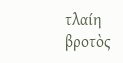τλαίη βροτὸς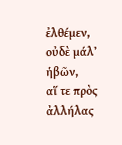ἐλθέμεν, οὐδὲ μάλʼ ἡβῶν,
αἵ τε πρὸς ἀλλήλας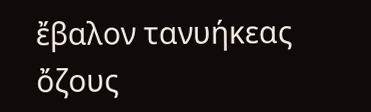ἔβαλον τανυήκεας ὄζους